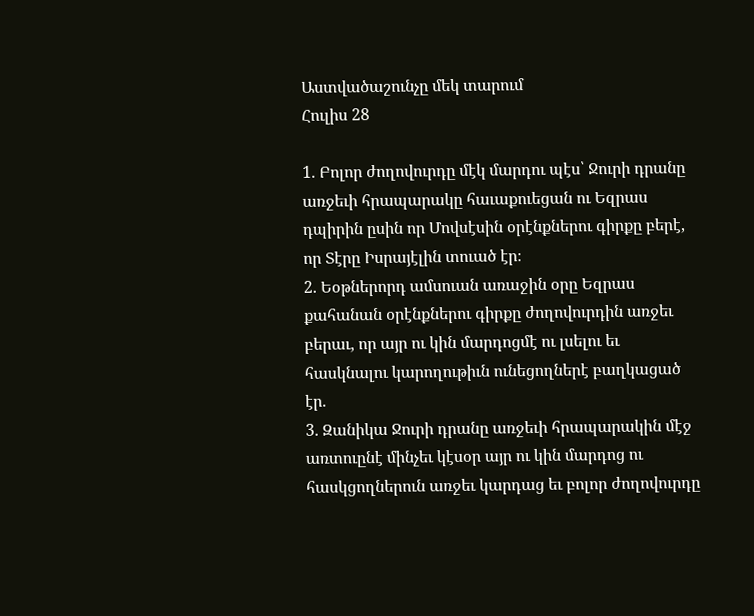Աստվածաշունչը մեկ տարում
Հուլիս 28

1. Բոլոր ժողովուրդը մէկ մարդու պէս՝ Ջուրի դրանը առջեւի հրապարակը հաւաքուեցան ու Եզրաս դպիրին ըսին որ Մովսէսին օրէնքներու գիրքը բերէ, որ Տէրը Իսրայէլին տուած էր։
2. Եօթներորդ ամսուան առաջին օրը Եզրաս քահանան օրէնքներու գիրքը ժողովուրդին առջեւ բերաւ, որ այր ու կին մարդոցմէ ու լսելու եւ հասկնալու կարողութիւն ունեցողներէ բաղկացած էր.
3. Զանիկա Ջուրի դրանը առջեւի հրապարակին մէջ առտուընէ մինչեւ կէսօր այր ու կին մարդոց ու հասկցողներուն առջեւ կարդաց եւ բոլոր ժողովուրդը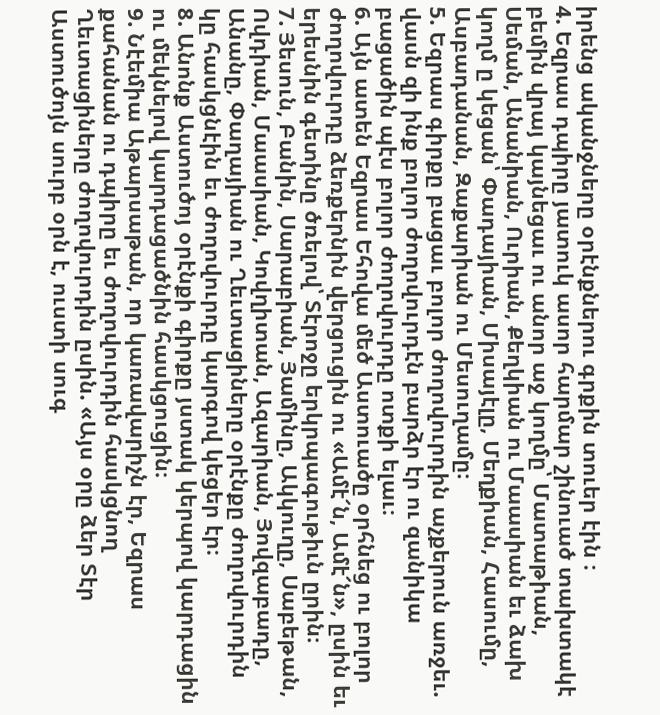իրենց ականջները օրէնքներու գրքին տուեր էին ։
4. Եզրաս դպիրը յատուկ ասոր հարմար շինուած տախտակէ բեմին վրայ կայնեցաւ ու անոր աջ կողմը՝ Մատաթիան, Սեման, Անանիան, Ուրիան, Քեղկիան ու Մաասիան եւ ձախ կողմ ը կեցան՝ Փադայիան, Միսայէլը, Մեղքիան, Հասումը, Ասբադանան, Զաքարիան ու Մեսուղամը։
5. Եզրաս գիրքը բացաւ բոլոր ժողովուրդին աչքերուն առջեւ. վասն զի ինք բոլոր ժողովուրդէն բարձր էր ու զանիկա բացածին պէս բոլոր ժողովուրդը ոտքի ելաւ։
6. Այն ատեն Եզրաս Եհովա մեծ Աստուածը օրհնեց ու բոլոր ժողովուրդը ձեռքերնին վերցուցին ու «Ամէ՜ն, Ամէ՜ն», ըսին եւ երեսնին գետինը ծռելով՝ Տէրոջը երկրպագութիւն ըրին։
7. Յեսուն, Բանին, Սարաբիան, Յամինը, Ակկուղը, Սաբեթան, Ովդիան, Մաասիան, Կովղիտան, Ազարիան, Յովզաբադը, Անանը, Փաղայիան ու Ղեւտացիները օրէնքը ժողովուրդին կը հասկցնէին եւ ժողովուրդը կարգով կեցեր էր։
8. Անոնք Աստուծոյ օրէնքի գիրքը յստակ կերպով կարդացին ու մեկնելով կարդացածնին հասկցուցին։
9. Նէեմիա Աթարսաթան, որ կառավարիչն էր, Եզրաս քահանան ու դպիրը եւ ժողովուրդին հասկցնող Ղեւտացիները ժողովուրդին ըսին. «Այս օրը ձեր Տէր Աստուծոյն սուրբ օրն է, ուստի սուգ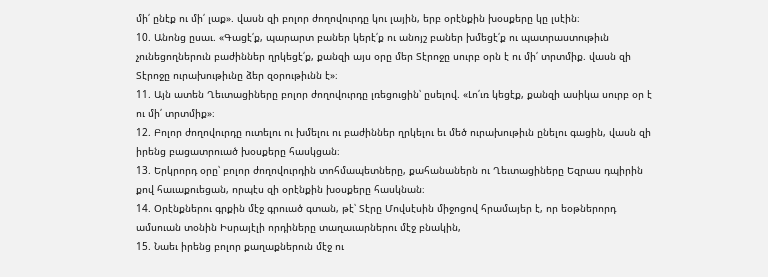մի՛ ընէք ու մի՛ լաք». վասն զի բոլոր ժողովուրդը կու լային, երբ օրէնքին խօսքերը կը լսէին։
10. Անոնց ըսաւ. «Գացէ՛ք, պարարտ բաներ կերէ՛ք ու անոյշ բաներ խմեցէ՛ք ու պատրաստութիւն չունեցողներուն բաժիններ ղրկեցէ՛ք, քանզի այս օրը մեր Տէրոջը սուրբ օրն է ու մի՛ տրտմիք. վասն զի Տէրոջը ուրախութիւնը ձեր զօրութիւնն է»։
11. Այն ատեն Ղեւտացիները բոլոր ժողովուրդը լռեցուցին՝ ըսելով. «Լո՛ւռ կեցէք, քանզի ասիկա սուրբ օր է ու մի՛ տրտմիք»։
12. Բոլոր ժողովուրդը ուտելու ու խմելու ու բաժիններ ղրկելու եւ մեծ ուրախութիւն ընելու գացին, վասն զի իրենց բացատրուած խօսքերը հասկցան։
13. Երկրորդ օրը՝ բոլոր ժողովուրդին տոհմապետները, քահանաներն ու Ղեւտացիները Եզրաս դպիրին քով հաւաքուեցան, որպէս զի օրէնքին խօսքերը հասկնան։
14. Օրէնքներու գրքին մէջ գրուած գտան, թէ՝ Տէրը Մովսէսին միջոցով հրամայեր է, որ եօթներորդ ամսուան տօնին Իսրայէլի որդիները տաղաւարներու մէջ բնակին,
15. Նաեւ իրենց բոլոր քաղաքներուն մէջ ու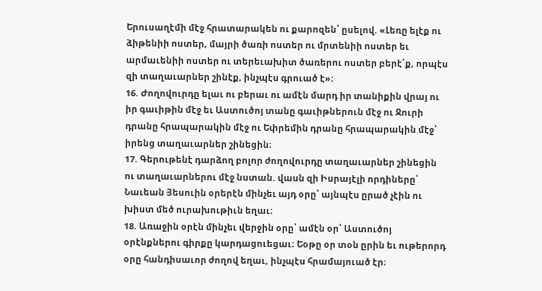Երուսաղէմի մէջ հրատարակեն ու քարոզեն՝ ըսելով. «Լեռը ելէք ու ձիթենիի ոստեր, մայրի ծառի ոստեր ու մրտենիի ոստեր եւ արմաւենիի ոստեր ու տերեւախիտ ծառերու ոստեր բերէ՛ք, որպէս զի տաղաւարներ շինէք, ինչպէս գրուած է»։
16. Ժողովուրդը ելաւ ու բերաւ ու ամէն մարդ իր տանիքին վրայ ու իր գաւիթին մէջ եւ Աստուծոյ տանը գաւիթներուն մէջ ու Ջուրի դրանը հրապարակին մէջ ու Եփրեմին դրանը հրապարակին մէջ՝ իրենց տաղաւարներ շինեցին։
17. Գերութենէ դարձող բոլոր ժողովուրդը տաղաւարներ շինեցին ու տաղաւարներու մէջ նստան. վասն զի Իսրայէլի որդիները՝ Նաւեան Յեսուին օրերէն մինչեւ այդ օրը՝ այնպէս ըրած չէին ու խիստ մեծ ուրախութիւն եղաւ։
18. Առաջին օրէն մինչեւ վերջին օրը՝ ամէն օր՝ Աստուծոյ օրէնքներու գիրքը կարդացուեցաւ։ Եօթը օր տօն ըրին եւ ութերորդ օրը հանդիսաւոր ժողով եղաւ, ինչպէս հրամայուած էր։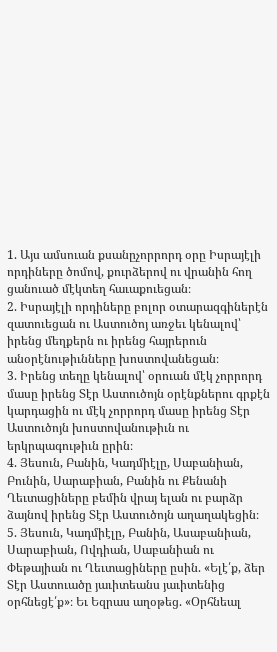1. Այս ամսուան քսանըչորրորդ օրը Իսրայէլի որդիները ծոմով, քուրձերով ու վրանին հող ցանուած մէկտեղ հաւաքուեցան։
2. Իսրայէլի որդիները բոլոր օտարազգիներէն զատուեցան ու Աստուծոյ առջեւ կենալով՝ իրենց մեղքերն ու իրենց հայրերուն անօրէնութիւնները խոստովանեցան։
3. Իրենց տեղը կենալով՝ օրուան մէկ չորրորդ մասը իրենց Տէր Աստուծոյն օրէնքներու գրքէն կարդացին ու մէկ չորրորդ մասը իրենց Տէր Աստուծոյն խոստովանութիւն ու երկրպագութիւն ըրին։
4. Յեսուն, Բանին, Կադմիէլը, Սաբանիան, Բունին, Սարաբիան, Բանին ու Քենանի Ղեւտացիները բեմին վրայ ելան ու բարձր ձայնով իրենց Տէր Աստուծոյն աղաղակեցին։
5. Յեսուն, Կադմիէլը, Բանին, Ասաբանիան, Սարաբիան, Ովդիան, Սաբանիան ու Փեթայիան ու Ղեւտացիները ըսին. «Ելէ՛ք, ձեր Տէր Աստուածը յաւիտեանս յաւիտենից օրհնեցէ՛ք»։ Եւ Եզրաս աղօթեց. «Օրհնեալ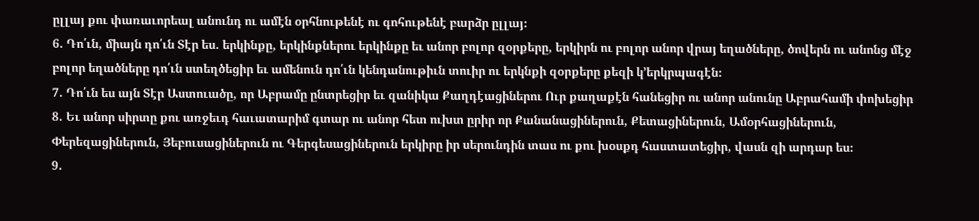ըլլայ քու փառաւորեալ անունդ ու ամէն օրհնութենէ ու գոհութենէ բարձր ըլլայ։
6. Դո՛ւն, միայն դո՛ւն Տէր ես. երկինքը, երկինքներու երկինքը եւ անոր բոլոր զօրքերը, երկիրն ու բոլոր անոր վրայ եղածները, ծովերն ու անոնց մէջ բոլոր եղածները դո՛ւն ստեղծեցիր եւ ամենուն դո՛ւն կենդանութիւն տուիր ու երկնքի զօրքերը քեզի կ’երկրպագէն։
7. Դո՛ւն ես այն Տէր Աստուածը, որ Աբրամը ընտրեցիր եւ զանիկա Քաղդէացիներու Ուր քաղաքէն հանեցիր ու անոր անունը Աբրահամի փոխեցիր
8. Եւ անոր սիրտը քու առջեւդ հաւատարիմ գտար ու անոր հետ ուխտ ըրիր որ Քանանացիներուն, Քետացիներուն, Ամօրհացիներուն, Փերեզացիներուն, Յեբուսացիներուն ու Գերգեսացիներուն երկիրը իր սերունդին տաս ու քու խօսքդ հաստատեցիր, վասն զի արդար ես։
9.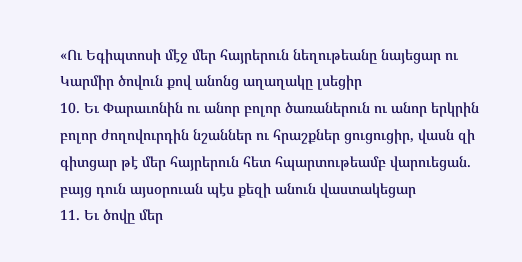«Ու Եգիպտոսի մէջ մեր հայրերուն նեղութեանը նայեցար ու Կարմիր ծովուն քով անոնց աղաղակը լսեցիր
10. Եւ Փարաւոնին ու անոր բոլոր ծառաներուն ու անոր երկրին բոլոր ժողովուրդին նշաններ ու հրաշքներ ցուցուցիր, վասն զի գիտցար թէ մեր հայրերուն հետ հպարտութեամբ վարուեցան. բայց դուն այսօրուան պէս քեզի անուն վաստակեցար
11. Եւ ծովը մեր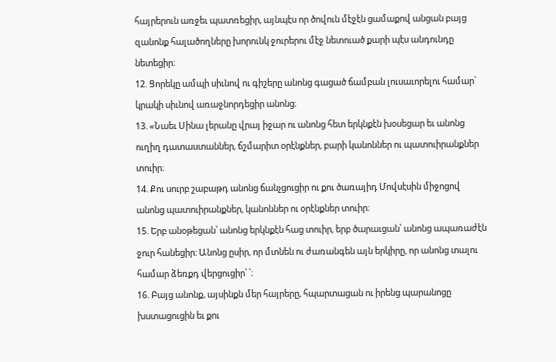հայրերուն առջեւ պատռեցիր, այնպէս որ ծովուն մէջէն ցամաքով անցան բայց զանոնք հալածողները խորունկ ջուրերու մէջ նետուած քարի պէս անդունդը նետեցիր։
12. Ցորեկը ամպի սիւնով ու գիշերը անոնց գացած ճամբան լուսաւորելու համար՝ կրակի սիւնով առաջնորդեցիր անոնց։
13. «Նաեւ Սինա լերանը վրայ իջար ու անոնց հետ երկնքէն խօսեցար եւ անոնց ուղիղ դատաստաններ, ճշմարիտ օրէնքներ, բարի կանոններ ու պատուիրանքներ տուիր։
14. Քու սուրբ շաբաթդ անոնց ճանչցուցիր ու քու ծառայիդ Մովսէսին միջոցով անոնց պատուիրանքներ, կանոններ ու օրէնքներ տուիր։
15. Երբ անօթեցան՝ անոնց երկնքէն հաց տուիր, երբ ծարաւցան՝ անոնց ապառաժէն ջուր հանեցիր։ Անոնց ըսիր, որ մտնեն ու ժառանգեն այն երկիրը, որ անոնց տալու համար ձեռքդ վերցուցիր՝ ՝։
16. Բայց անոնք, այսինքն մեր հայրերը, հպարտացան ու իրենց պարանոցը խստացուցին եւ քու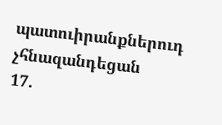պատուիրանքներուդ չհնազանդեցան
17.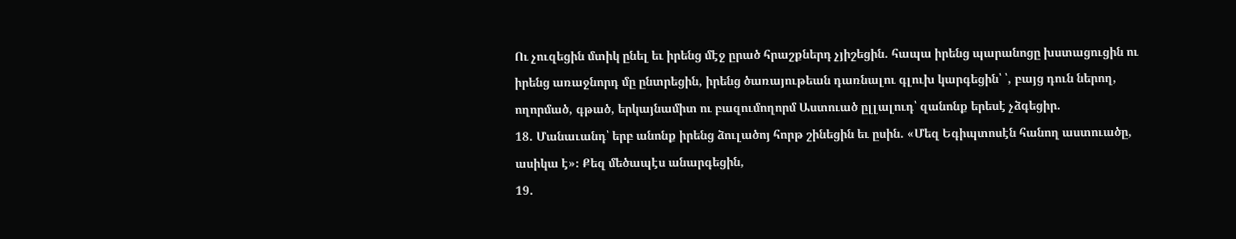Ու չուզեցին մտիկ ընել եւ իրենց մէջ ըրած հրաշքներդ չյիշեցին. հապա իրենց պարանոցը խստացուցին ու իրենց առաջնորդ մը ընտրեցին, իրենց ծառայութեան դառնալու գլուխ կարգեցին՝ ՝, բայց դուն ներող, ողորմած, գթած, երկայնամիտ ու բազումողորմ Աստուած ըլլալուդ՝ զանոնք երեսէ չձգեցիր.
18. Մանաւանդ՝ երբ անոնք իրենց ձուլածոյ հորթ շինեցին եւ ըսին. «Մեզ Եգիպտոսէն հանող աստուածը, ասիկա է»։ Քեզ մեծապէս անարգեցին,
19.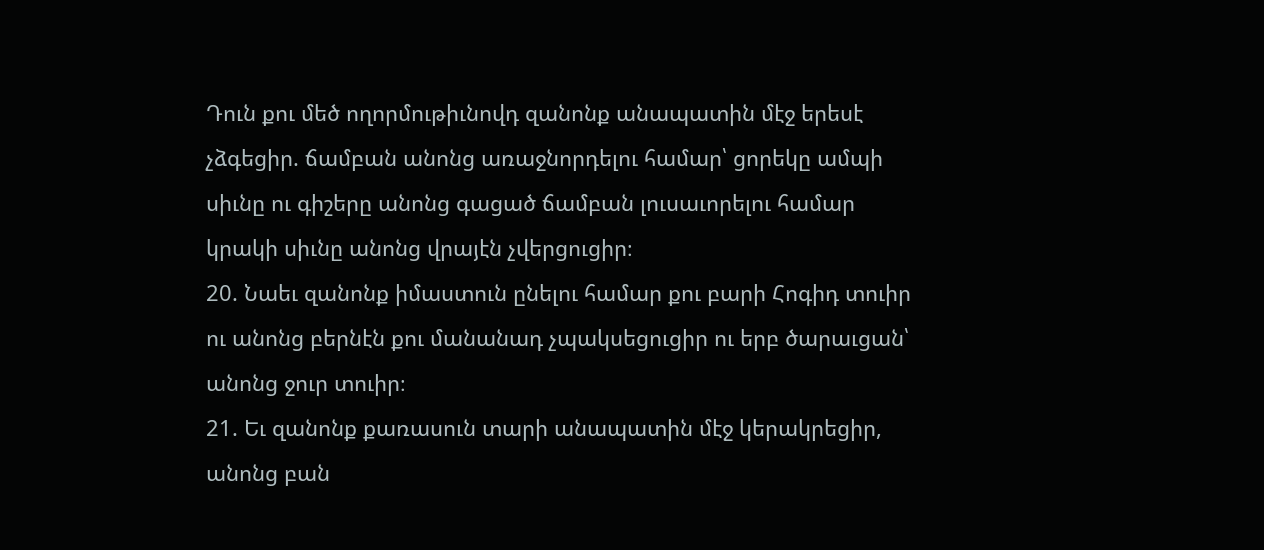Դուն քու մեծ ողորմութիւնովդ զանոնք անապատին մէջ երեսէ չձգեցիր. ճամբան անոնց առաջնորդելու համար՝ ցորեկը ամպի սիւնը ու գիշերը անոնց գացած ճամբան լուսաւորելու համար կրակի սիւնը անոնց վրայէն չվերցուցիր։
20. Նաեւ զանոնք իմաստուն ընելու համար քու բարի Հոգիդ տուիր ու անոնց բերնէն քու մանանադ չպակսեցուցիր ու երբ ծարաւցան՝ անոնց ջուր տուիր։
21. Եւ զանոնք քառասուն տարի անապատին մէջ կերակրեցիր, անոնց բան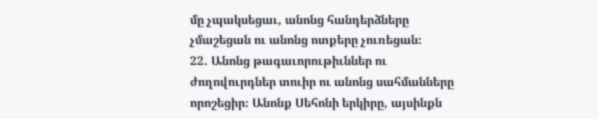մը չպակսեցաւ, անոնց հանդերձները չմաշեցան ու անոնց ոտքերը չուռեցան։
22. Անոնց թագաւորութիւններ ու ժողովուրդներ տուիր ու անոնց սահմանները որոշեցիր։ Անոնք Սեհոնի երկիրը, այսինքն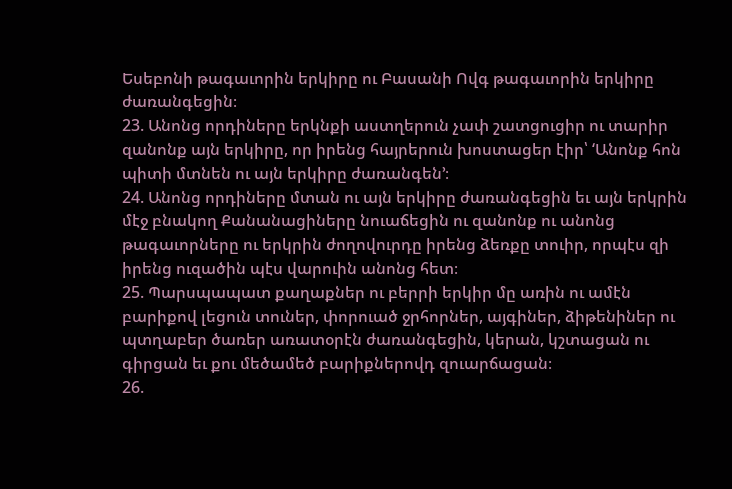Եսեբոնի թագաւորին երկիրը ու Բասանի Ովգ թագաւորին երկիրը ժառանգեցին։
23. Անոնց որդիները երկնքի աստղերուն չափ շատցուցիր ու տարիր զանոնք այն երկիրը, որ իրենց հայրերուն խոստացեր էիր՝ ‘Անոնք հոն պիտի մտնեն ու այն երկիրը ժառանգեն’։
24. Անոնց որդիները մտան ու այն երկիրը ժառանգեցին եւ այն երկրին մէջ բնակող Քանանացիները նուաճեցին ու զանոնք ու անոնց թագաւորները ու երկրին ժողովուրդը իրենց ձեռքը տուիր, որպէս զի իրենց ուզածին պէս վարուին անոնց հետ։
25. Պարսպապատ քաղաքներ ու բերրի երկիր մը առին ու ամէն բարիքով լեցուն տուներ, փորուած ջրհորներ, այգիներ, ձիթենիներ ու պտղաբեր ծառեր առատօրէն ժառանգեցին, կերան, կշտացան ու գիրցան եւ քու մեծամեծ բարիքներովդ զուարճացան։
26.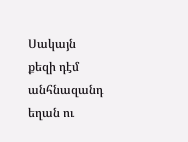Սակայն քեզի դէմ անհնազանդ եղան ու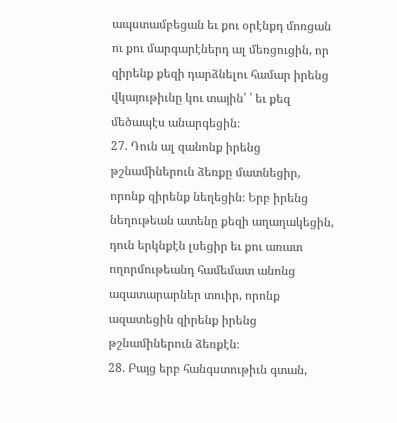ապստամբեցան եւ քու օրէնքդ մոռցան ու քու մարգարէներդ ալ մեռցուցին, որ զիրենք քեզի դարձնելու համար իրենց վկայութիւնը կու տային՝ ՝ եւ քեզ մեծապէս անարգեցին։
27. Դուն ալ զանոնք իրենց թշնամիներուն ձեռքը մատնեցիր, որոնք զիրենք նեղեցին։ Երբ իրենց նեղութեան ատենը քեզի աղաղակեցին, դուն երկնքէն լսեցիր եւ քու առատ ողորմութեանդ համեմատ անոնց ազատարարներ տուիր, որոնք ազատեցին զիրենք իրենց թշնամիներուն ձեռքէն։
28. Բայց երբ հանգստութիւն գտան,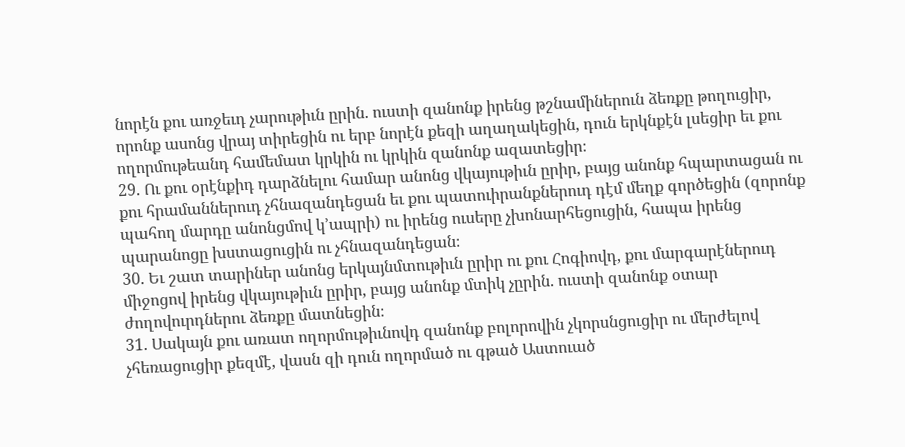նորէն քու առջեւդ չարութիւն ըրին. ուստի զանոնք իրենց թշնամիներուն ձեռքը թողուցիր, որոնք ասոնց վրայ տիրեցին ու երբ նորէն քեզի աղաղակեցին, դուն երկնքէն լսեցիր եւ քու ողորմութեանդ համեմատ կրկին ու կրկին զանոնք ազատեցիր։
29. Ու քու օրէնքիդ դարձնելու համար անոնց վկայութիւն ըրիր, բայց անոնք հպարտացան ու քու հրամաններուդ չհնազանդեցան եւ քու պատուիրանքներուդ դէմ մեղք գործեցին (զորոնք պահող մարդը անոնցմով կ’ապրի) ու իրենց ուսերը չխոնարհեցուցին, հապա իրենց պարանոցը խստացուցին ու չհնազանդեցան։
30. Եւ շատ տարիներ անոնց երկայնմտութիւն ըրիր ու քու Հոգիովդ, քու մարգարէներուդ միջոցով իրենց վկայութիւն ըրիր, բայց անոնք մտիկ չըրին. ուստի զանոնք օտար ժողովուրդներու ձեռքը մատնեցին։
31. Սակայն քու առատ ողորմութիւնովդ զանոնք բոլորովին չկորսնցուցիր ու մերժելով չհեռացուցիր քեզմէ, վասն զի դուն ողորմած ու գթած Աստուած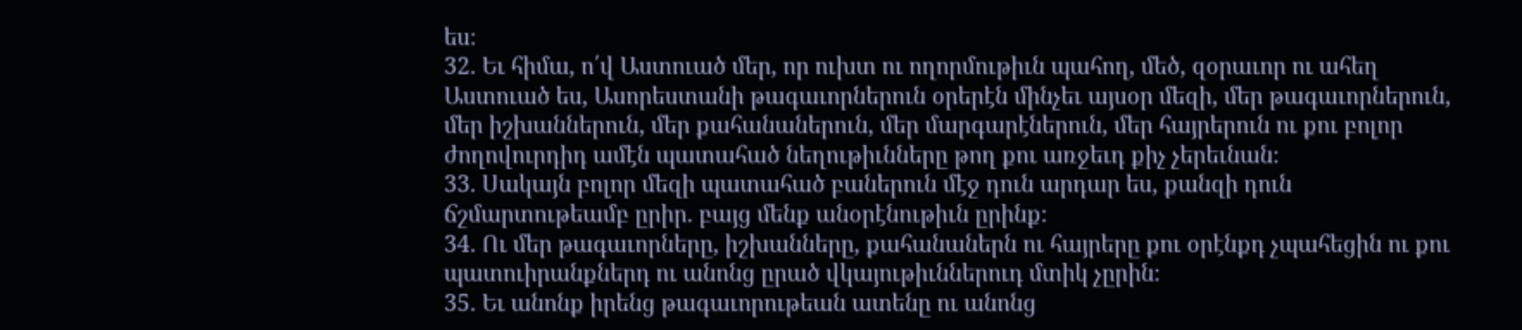ես։
32. Եւ հիմա, ո՛վ Աստուած մեր, որ ուխտ ու ողորմութիւն պահող, մեծ, զօրաւոր ու ահեղ Աստուած ես, Ասորեստանի թագաւորներուն օրերէն մինչեւ այսօր մեզի, մեր թագաւորներուն, մեր իշխաններուն, մեր քահանաներուն, մեր մարգարէներուն, մեր հայրերուն ու քու բոլոր ժողովուրդիդ ամէն պատահած նեղութիւնները թող քու առջեւդ քիչ չերեւնան։
33. Սակայն բոլոր մեզի պատահած բաներուն մէջ դուն արդար ես, քանզի դուն ճշմարտութեամբ ըրիր. բայց մենք անօրէնութիւն ըրինք։
34. Ու մեր թագաւորները, իշխանները, քահանաներն ու հայրերը քու օրէնքդ չպահեցին ու քու պատուիրանքներդ ու անոնց ըրած վկայութիւններուդ մտիկ չըրին։
35. Եւ անոնք իրենց թագաւորութեան ատենը ու անոնց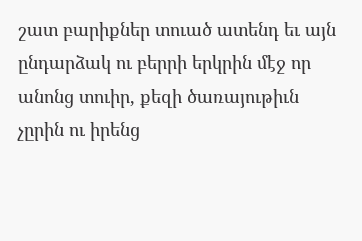շատ բարիքներ տուած ատենդ եւ այն ընդարձակ ու բերրի երկրին մէջ որ անոնց տուիր, քեզի ծառայութիւն չըրին ու իրենց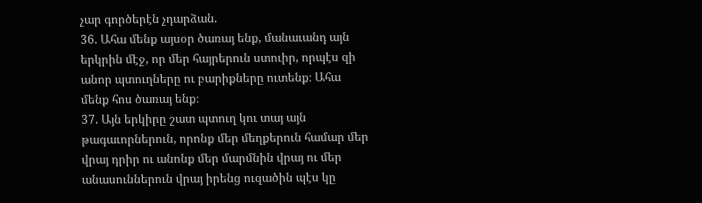չար գործերէն չդարձան.
36. Ահա մենք այսօր ծառայ ենք, մանաւանդ այն երկրին մէջ, որ մեր հայրերուն ստուիր, որպէս զի անոր պտուղները ու բարիքները ուտենք։ Ահա մենք հոս ծառայ ենք։
37. Այն երկիրը շատ պտուղ կու տայ այն թագաւորներուն, որոնք մեր մեղքերուն համար մեր վրայ դրիր ու անոնք մեր մարմնին վրայ ու մեր անասուններուն վրայ իրենց ուզածին պէս կը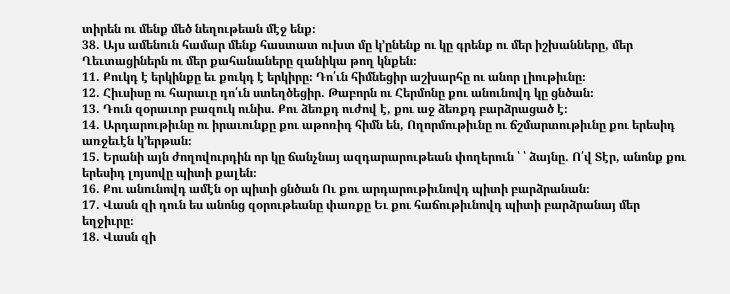տիրեն ու մենք մեծ նեղութեան մէջ ենք։
38. Այս ամենուն համար մենք հաստատ ուխտ մը կ’ընենք ու կը գրենք ու մեր իշխանները, մեր Ղեւտացիներն ու մեր քահանաները զանիկա թող կնքեն։
11. Քուկդ է երկինքը եւ քուկդ է երկիրը։ Դո՛ւն հիմնեցիր աշխարհը ու անոր լիութիւնը։
12. Հիւսիսը ու հարաւը դո՛ւն ստեղծեցիր. Թաբորն ու Հերմոնը քու անունովդ կը ցնծան։
13. Դուն զօրաւոր բազուկ ունիս. Քու ձեռքդ ուժով է, քու աջ ձեռքդ բարձրացած է։
14. Արդարութիւնը ու իրաւունքը քու աթոռիդ հիմն են, Ողորմութիւնը ու ճշմարտութիւնը քու երեսիդ առջեւէն կ’երթան։
15. Երանի այն ժողովուրդին որ կը ճանչնայ ազդարարութեան փողերուն ՝ ՝ ձայնը. Ո՛վ Տէր, անոնք քու երեսիդ լոյսովը պիտի քալեն։
16. Քու անունովդ ամէն օր պիտի ցնծան Ու քու արդարութիւնովդ պիտի բարձրանան։
17. Վասն զի դուն ես անոնց զօրութեանը փառքը Եւ քու հաճութիւնովդ պիտի բարձրանայ մեր եղջիւրը։
18. Վասն զի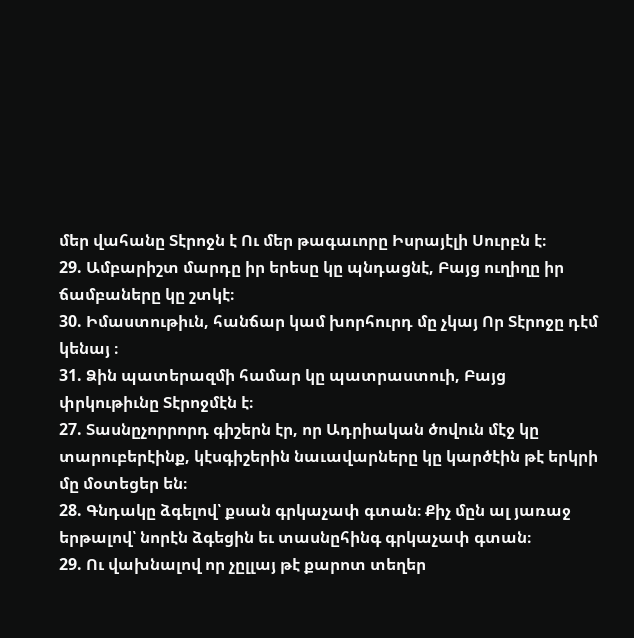մեր վահանը Տէրոջն է Ու մեր թագաւորը Իսրայէլի Սուրբն է։
29. Ամբարիշտ մարդը իր երեսը կը պնդացնէ, Բայց ուղիղը իր ճամբաները կը շտկէ։
30. Իմաստութիւն, հանճար կամ խորհուրդ մը չկայ Որ Տէրոջը դէմ կենայ ։
31. Ձին պատերազմի համար կը պատրաստուի, Բայց փրկութիւնը Տէրոջմէն է։
27. Տասնըչորրորդ գիշերն էր, որ Ադրիական ծովուն մէջ կը տարուբերէինք, կէսգիշերին նաւավարները կը կարծէին թէ երկրի մը մօտեցեր են։
28. Գնդակը ձգելով՝ քսան գրկաչափ գտան։ Քիչ մըն ալ յառաջ երթալով՝ նորէն ձգեցին եւ տասնըհինգ գրկաչափ գտան։
29. Ու վախնալով որ չըլլայ թէ քարոտ տեղեր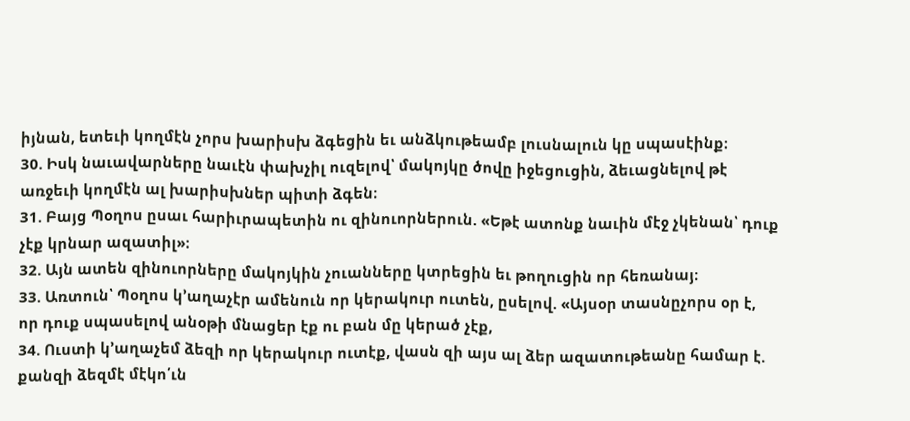իյնան, ետեւի կողմէն չորս խարիսխ ձգեցին եւ անձկութեամբ լուսնալուն կը սպասէինք։
30. Իսկ նաւավարները նաւէն փախչիլ ուզելով՝ մակոյկը ծովը իջեցուցին, ձեւացնելով թէ առջեւի կողմէն ալ խարիսխներ պիտի ձգեն։
31. Բայց Պօղոս ըսաւ հարիւրապետին ու զինուորներուն. «Եթէ ատոնք նաւին մէջ չկենան՝ դուք չէք կրնար ազատիլ»։
32. Այն ատեն զինուորները մակոյկին չուանները կտրեցին եւ թողուցին որ հեռանայ։
33. Առտուն՝ Պօղոս կ’աղաչէր ամենուն որ կերակուր ուտեն, ըսելով. «Այսօր տասնըչորս օր է, որ դուք սպասելով անօթի մնացեր էք ու բան մը կերած չէք,
34. Ուստի կ’աղաչեմ ձեզի որ կերակուր ուտէք, վասն զի այս ալ ձեր ազատութեանը համար է. քանզի ձեզմէ մէկո՛ւն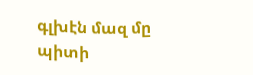գլխէն մազ մը պիտի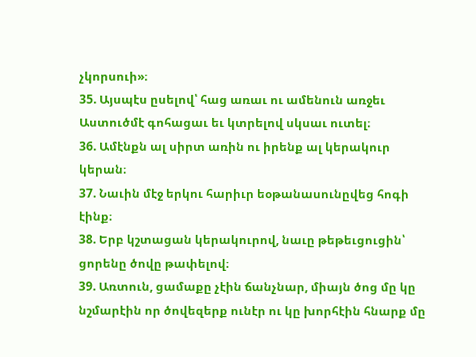չկորսուի»։
35. Այսպէս ըսելով՝ հաց առաւ ու ամենուն առջեւ Աստուծմէ գոհացաւ եւ կտրելով սկսաւ ուտել։
36. Ամէնքն ալ սիրտ առին ու իրենք ալ կերակուր կերան։
37. Նաւին մէջ երկու հարիւր եօթանասունըվեց հոգի էինք։
38. Երբ կշտացան կերակուրով, նաւը թեթեւցուցին՝ ցորենը ծովը թափելով։
39. Առտուն, ցամաքը չէին ճանչնար, միայն ծոց մը կը նշմարէին որ ծովեզերք ունէր ու կը խորհէին հնարք մը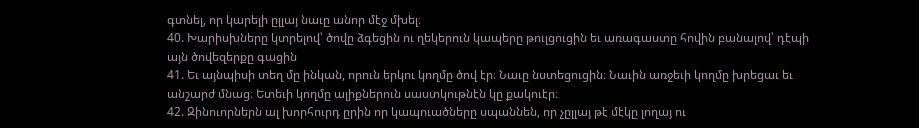գտնել, որ կարելի ըլլայ նաւը անոր մէջ մխել։
40. Խարիսխները կտրելով՝ ծովը ձգեցին ու ղեկերուն կապերը թուլցուցին եւ առագաստը հովին բանալով՝ դէպի այն ծովեզերքը գացին
41. Եւ այնպիսի տեղ մը ինկան, որուն երկու կողմը ծով էր։ Նաւը նստեցուցին։ Նաւին առջեւի կողմը խրեցաւ եւ անշարժ մնաց։ Ետեւի կողմը ալիքներուն սաստկութնէն կը քակուէր։
42. Զինուորներն ալ խորհուրդ ըրին որ կապուածները սպաննեն, որ չըլլայ թէ մէկը լողայ ու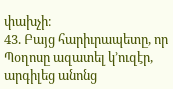փախչի։
43. Բայց հարիւրապետը, որ Պօղոսը ազատել կ’ուզէր, արգիլեց անոնց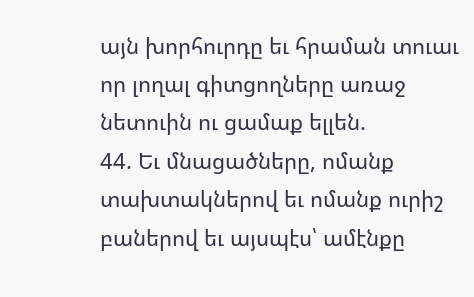այն խորհուրդը եւ հրաման տուաւ որ լողալ գիտցողները առաջ նետուին ու ցամաք ելլեն.
44. Եւ մնացածները, ոմանք տախտակներով եւ ոմանք ուրիշ բաներով եւ այսպէս՝ ամէնքը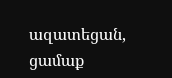ազատեցան, ցամաք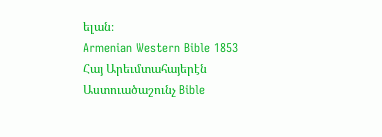ելան։
Armenian Western Bible 1853
Հայ Արեւմտահայերէն Աստուածաշունչ Bible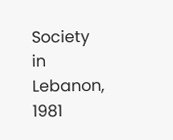Society in Lebanon, 1981